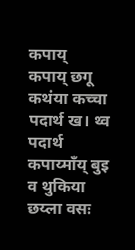कपाय्
कपाय् छगू कथंया कच्चा पदार्थ ख। थ्व पदार्थ कपाय्माँय् बुइ व थुकिया छय्ला वसः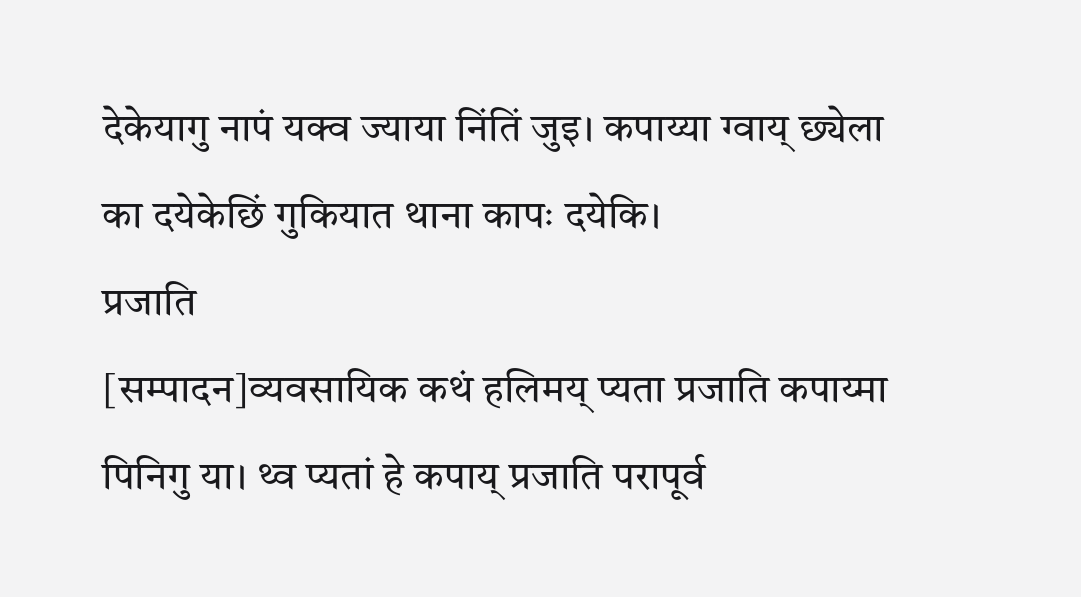देकेयागु नापं यक्व ज्याया निंतिं जुइ। कपाय्या ग्वाय् छ्येला का दयेकेछिं गुकियात थाना कापः दयेकि।
प्रजाति
[सम्पादन]व्यवसायिक कथं हलिमय् प्यता प्रजाति कपाय्मा पिनिगु या। थ्व प्यतां हे कपाय् प्रजाति परापूर्व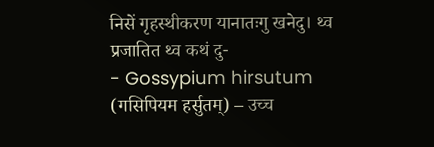निसें गृहस्थीकरण यानातःगु खनेदु। थ्व प्रजातित थ्व कथं दु-
- Gossypium hirsutum (गसिपियम हर्सुतम्) – उच्च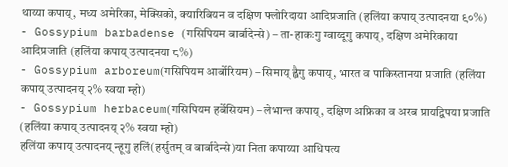थाय्या कपाय्, मध्य अमेरिका, मेक्सिको, क्यारिबियन व दक्षिण फ्लोरिदाया आदिप्रजाति (हलिंया कपाय् उत्पादनया ९०%)
- Gossypium barbadense (गसिपियम बार्बादेन्से) – ता-हाकःगु ग्वाय्दूगु कपाय्, दक्षिण अमेरिकाया आदिप्रजाति (हलिंया कपाय् उत्पादनया ८%)
- Gossypium arboreum(गसिपियम आर्बोरियम) – सिमाय् ह्वैगु कपाय्, भारत व पाकिस्तानया प्रजाति (हलिंया कपाय् उत्पादनय् २% स्वया म्हो)
- Gossypium herbaceum(गसिपियम हर्बेसियम) – लेभान्त कपाय्, दक्षिण अफ्रिका व अरब प्रायद्विपया प्रजाति (हलिंया कपाय् उत्पादनय् २% स्वया म्हो)
हलिंया कपाय् उत्पादनय् न्हूगु हलिं(हर्सुतम् व बार्बादेन्से)या निता कपाय्या आधिपत्य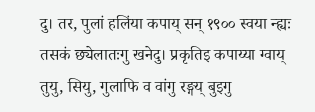दु। तर, पुलां हलिंया कपाय् सन् १९०० स्वया न्ह्यः तसकं छ्येलातःगु खनेदु। प्रकृतिइ कपाय्या ग्वाय् तुयु, सियु, गुलाफि व वांगु रङ्गय् बुइगु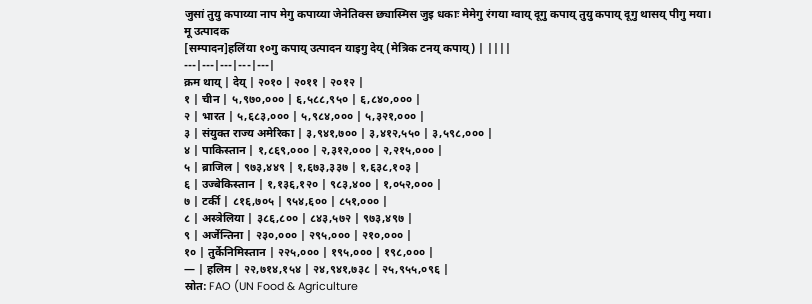जुसां तुयु कपाय्या नाप मेगु कपाय्या जेनेतिक्स छ्यास्मिस जुइ धकाः मेमेगु रंगया ग्वाय् दूगु कपाय् तुयु कपाय् दूगु थासय् पीगु मया।
मू उत्पादक
[सम्पादन]हलिंया १०गु कपाय् उत्पादन याइगु देय् (मेत्रिक टनय् कपाय्) | ||||
---|---|---|---|---|
क्रम थाय् | देय् | २०१० | २०११ | २०१२ |
१ | चीन | ५,९७०,००० | ६,५८८,९५० | ६,८४०,००० |
२ | भारत | ५,६८३,००० | ५,९८४,००० | ५,३२१,००० |
३ | संयुक्त राज्य अमेरिका | ३,९४१,७०० | ३,४१२,५५० | ३,५९८,००० |
४ | पाकिस्तान | १,८६९,००० | २,३१२,००० | २,२१५,००० |
५ | ब्राजिल | ९७३,४४९ | १,६७३,३३७ | १,६३८,१०३ |
६ | उज्बेकिस्तान | १,१३६,१२० | ९८३,४०० | १,०५२,००० |
७ | टर्की | ८१६,७०५ | ९५४,६०० | ८५१,००० |
८ | अस्त्रेलिया | ३८६,८०० | ८४३,५७२ | ९७३,४९७ |
९ | अर्जेन्तिना | २३०,००० | २९५,००० | २१०,००० |
१० | तुर्केनिमिस्तान | २२५,००० | १९५,००० | १९८,००० |
— | हलिम | २२,७१४,१५४ | २४,९४१,७३८ | २५,९५५,०९६ |
स्रोत: FAO (UN Food & Agriculture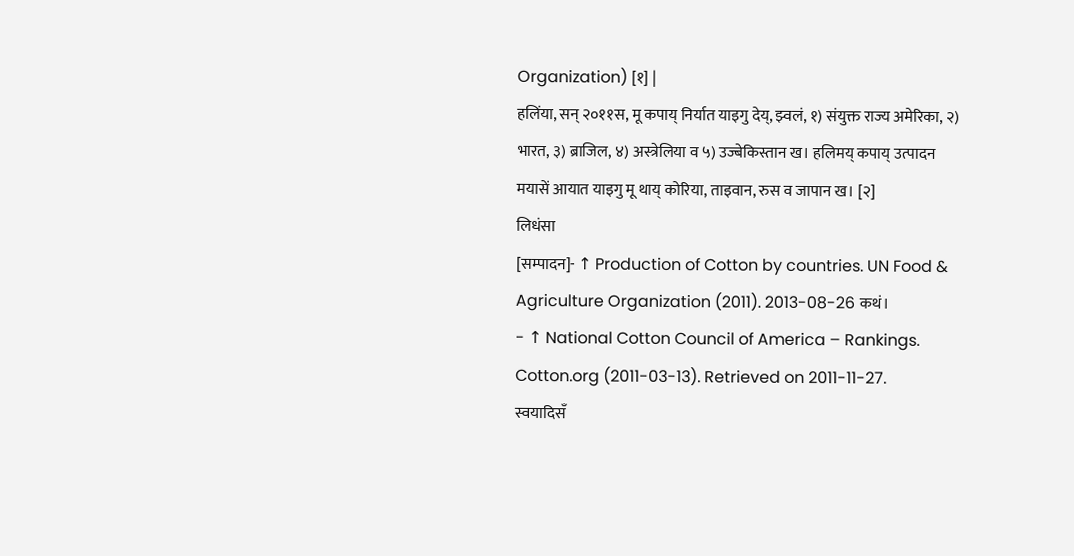Organization) [१] |
हलिंया, सन् २०११स, मू कपाय् निर्यात याइगु देय्, झ्वलं, १) संयुक्त राज्य अमेरिका, २) भारत, ३) ब्राजिल, ४) अस्त्रेलिया व ५) उज्बेकिस्तान ख। हलिमय् कपाय् उत्पादन मयासें आयात याइगु मू थाय् कोरिया, ताइवान, रुस व जापान ख। [२]
लिधंसा
[सम्पादन]- ↑ Production of Cotton by countries. UN Food & Agriculture Organization (2011). 2013-08-26 कथं।
- ↑ National Cotton Council of America – Rankings. Cotton.org (2011-03-13). Retrieved on 2011-11-27.
स्वयादिसँ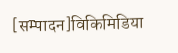[सम्पादन]विकिमिडिया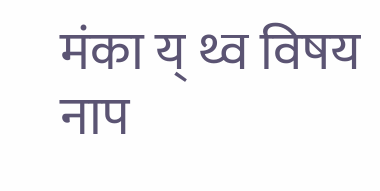मंका य् थ्व विषय नाप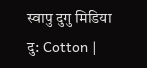स्वापु दुगु मिडिया दु: Cotton |